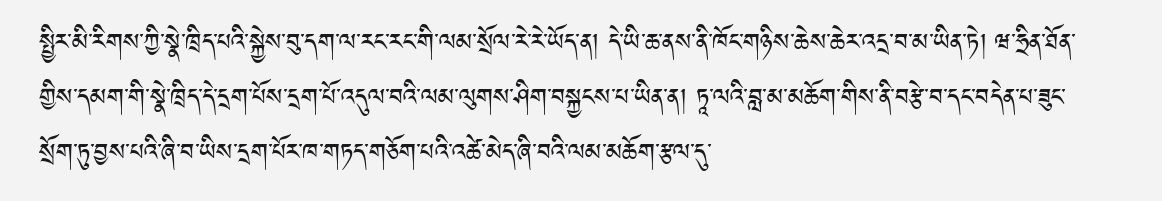སྤྱིར་མི་རིགས་ཀྱི་སྣེ་ཁྲིད་པའི་སྐྱེས་བུ་དག་ལ་རང་རང་གི་ལམ་སྲོལ་རེ་རེ་ཡོད་ན། དེ་ཡི་ཆ་ནས་ནི་ཁོང་གཉིས་ཆེས་ཆེར་འདྲ་བ་མ་ཡིན་ཏེ། ཝ་ཧྲིན་ཐོན་གྱིས་དམག་གི་སྣེ་ཁྲིད་དེ་དྲག་པོས་དྲག་པོ་འདུལ་བའི་ལམ་ལུགས་ཤིག་བསྐྱངས་པ་ཡིན་ན། ཏཱ་ལའི་བླ་མ་མཆོག་གིས་ནི་བརྩེ་བ་དང་བདེན་པ་ཟུང་སྲོག་ཏུ་བྱས་པའི་ཞི་བ་ཡིས་དྲག་པོར་ཁ་གཏད་གཅོག་པའི་འཚེ་མེད་ཞི་བའི་ལམ་མཆོག་རྩལ་དུ་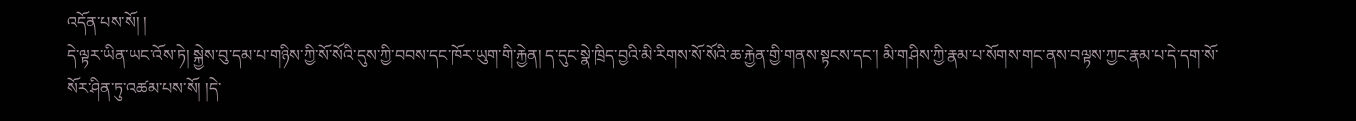འདོན་པས་སོ། །
དེ་ལྟར་ཡིན་ཡང་འོས་ཏེ། སྐྱེས་བུ་དམ་པ་གཉིས་ཀྱི་སོ་སོའི་དུས་ཀྱི་བབས་དང་ཁོར་ཡུག་གི་རྐྱེན། ད་དུང་སྣེ་ཁྲིད་བྱའི་མི་རིགས་སོ་སོའི་ཆ་རྐྱེན་གྱི་གནས་སྟངས་དང་། མི་གཤིས་ཀྱི་རྣམ་པ་སོགས་གང་ནས་བལྟས་ཀྱང་རྣམ་པ་དེ་དག་སོ་སོར་ཤིན་ཏུ་འཚམ་པས་སོ། །དེ་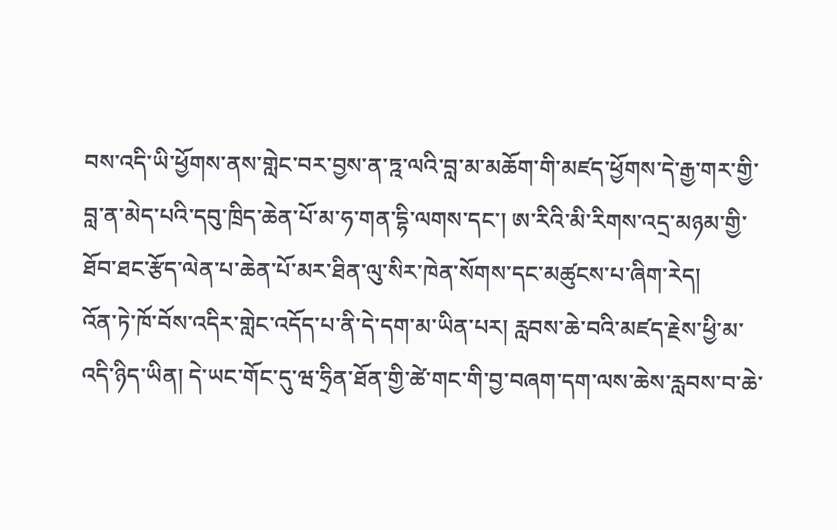བས་འདི་ཡི་ཕྱོགས་ནས་གླེང་བར་བྱས་ན་ཏྰ་ལའི་བླ་མ་མཆོག་གི་མཛད་ཕྱོགས་དེ་རྒྱ་གར་གྱི་བླ་ན་མེད་པའི་དབུ་ཁྲིད་ཆེན་པོ་མ་ཧ་གན་དྷི་ལགས་དང་། ཨ་རིའི་མི་རིགས་འདྲ་མཉམ་གྱི་ཐོབ་ཐང་རྩོད་ལེན་པ་ཆེན་པོ་མར་ཐིན་ལུ་སིར་ཁེན་སོགས་དང་མཚུངས་པ་ཞིག་རེད།
འོན་ཏེ་ཁོ་བོས་འདིར་གླེང་འདོད་པ་ནི་དེ་དག་མ་ཡིན་པར། རླབས་ཆེ་བའི་མཛད་རྗེས་ཕྱི་མ་འདི་ཉིད་ཡིན། དེ་ཡང་གོང་དུ་ཝ་ཧྲིན་ཐོན་གྱི་ཚེ་གང་གི་བྱ་བཞག་དག་ལས་ཆེས་རླབས་བ་ཆེ་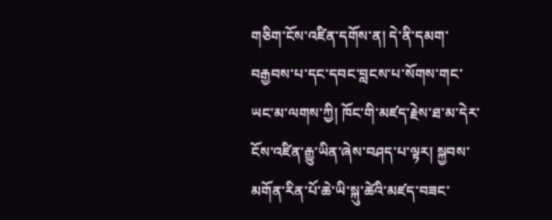གཅིག་ངོས་འཛིན་དགོས་ན། དེ་ནི་དམག་བརྒྱབས་པ་དང་དབང་བླངས་པ་སོགས་གང་ཡང་མ་ལགས་ཀྱི། ཁོང་གི་མཛད་རྗེས་ཐ་མ་དེར་ངོས་འཛིན་རྒྱུ་ཡིན་ཞེས་བཤད་པ་ལྟར། སྐྱབས་མགོན་རིན་པོ་ཆེ་ཡི་སྐུ་ཚེའི་མཛད་བཟང་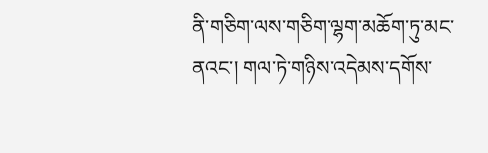ནི་གཅིག་ལས་གཅིག་ལྷག་མཆོག་ཏུ་མང་ནའང་། གལ་ཏེ་གཉིས་འདེམས་དགོས་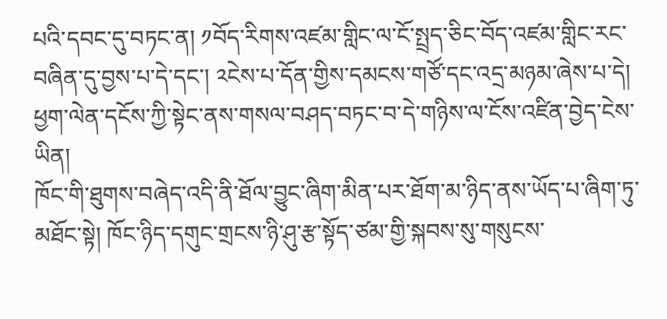པའི་དབང་དུ་བཏང་ན། ༡བོད་རིགས་འཛམ་གླིང་ལ་ངོ་སྤྲད་ཅིང་བོད་འཛམ་གླིང་རང་བཞིན་དུ་བྱས་པ་དེ་དང་། ༢ངེས་པ་དོན་གྱིས་དམངས་གཙོ་དང་འདྲ་མཉམ་ཞེས་པ་དེ། ཕྱག་ལེན་དངོས་ཀྱི་སྟེང་ནས་གསལ་བཤད་བཏང་བ་དེ་གཉིས་ལ་ངོས་འཛིན་བྱེད་ངེས་ཡིན།
ཁོང་གི་ཐུགས་བཞེད་འདི་ནི་ཐོལ་བྱུང་ཞིག་མིན་པར་ཐོག་མ་ཉིད་ནས་ཡོད་པ་ཞིག་ཏུ་མཐོང་སྟེ། ཁོང་ཉིད་དགུང་གྲངས་ཉི་ཤུ་རྩ་སྟོད་ཙམ་གྱི་སྐབས་སུ་གསུངས་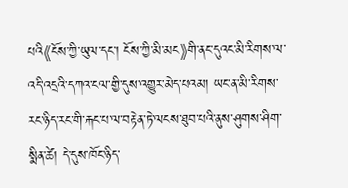པའི《ངོས་ཀྱི་ཡུལ་དང་། ངོས་ཀྱི་མི་མང》གི་ནང་དུའང་མི་རིགས་ལ་འདི་འདྲའི་དཀའ་ངལ་གྱི་དུས་འགྱུར་མེད་པའམ། ཡང་ན་མི་རིགས་རང་ཉིད་རང་གི་རྐང་པ་ལ་བརྟེན་ཏེ་ལངས་ཐུབ་པའི་ནུས་ཤུགས་ཤིག་སྨིན་ཚེ། དེ་དུས་ཁོང་ཉིད་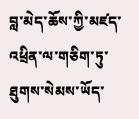བླ་མེད་ཆོས་ཀྱི་མཛད་འཕྲིན་ལ་གཅིག་ཏུ་ཐུགས་སེམས་ཡོད་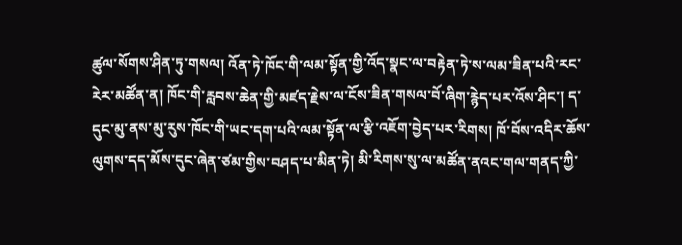ཚུལ་སོགས་ཤིན་ཏུ་གསལ། འོན་ཏེ་ཁོང་གི་ལམ་སྟོན་གྱི་འོད་སྣང་ལ་བརྟེན་ཏེ་ས་ལམ་ཟིན་པའི་རང་རེར་མཚོན་ན། ཁོང་གི་རླབས་ཆེན་གྱི་མཛད་རྗེས་ལ་ངོས་ཟིན་གསལ་བོ་ཞིག་རྙེད་པར་འོས་ཤིང་། ད་དུང་མུ་ནས་མུ་རུས་ཁོང་གི་ཡང་དག་པའི་ལམ་སྟོན་ལ་རྩི་འཇོག་བྱེད་པར་རིགས། ཁོ་བོས་འདིར་ཆོས་ལུགས་དད་མོས་དུང་ཞེན་ཙམ་གྱིས་བཤད་པ་མིན་ཏེ། མི་རིགས་སུ་ལ་མཚོན་ནའང་གལ་གནད་ཀྱི་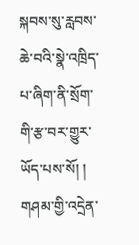སྐབས་སུ་རླབས་ཆེ་བའི་སྣེ་འཁྲིད་པ་ཞིག་ནི་སྲོག་གི་རྩ་བར་གྱུར་ཡོད་པས་སོ། །
གཤམ་གྱི་འདྲེན་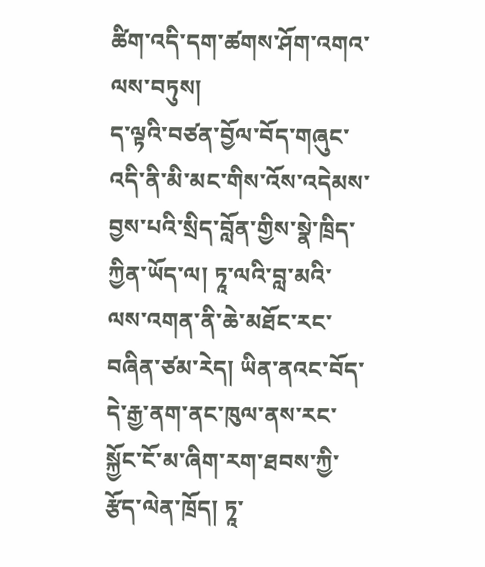ཚིག་འདི་དག་ཚགས་ཤོག་འགའ་ལས་བཏུས།
ད་ལྟའི་བཙན་བྱོལ་བོད་གཞུང་འདི་ནི་མི་མང་གིས་འོས་འདེམས་བྱས་པའི་སྲིད་བློན་གྱིས་སྣེ་ཁྲིད་ཀྱིན་ཡོད་ལ། ཏཱ་ལའི་བླ་མའི་ལས་འགན་ནི་ཆེ་མཐོང་རང་བཞིན་ཙམ་རེད། ཡིན་ནའང་བོད་དེ་རྒྱ་ནག་ནང་ཁུལ་ནས་རང་སྐྱོང་ངོ་མ་ཞིག་རག་ཐབས་ཀྱི་རྩོད་ལེན་ཁྲོད། ཏཱ་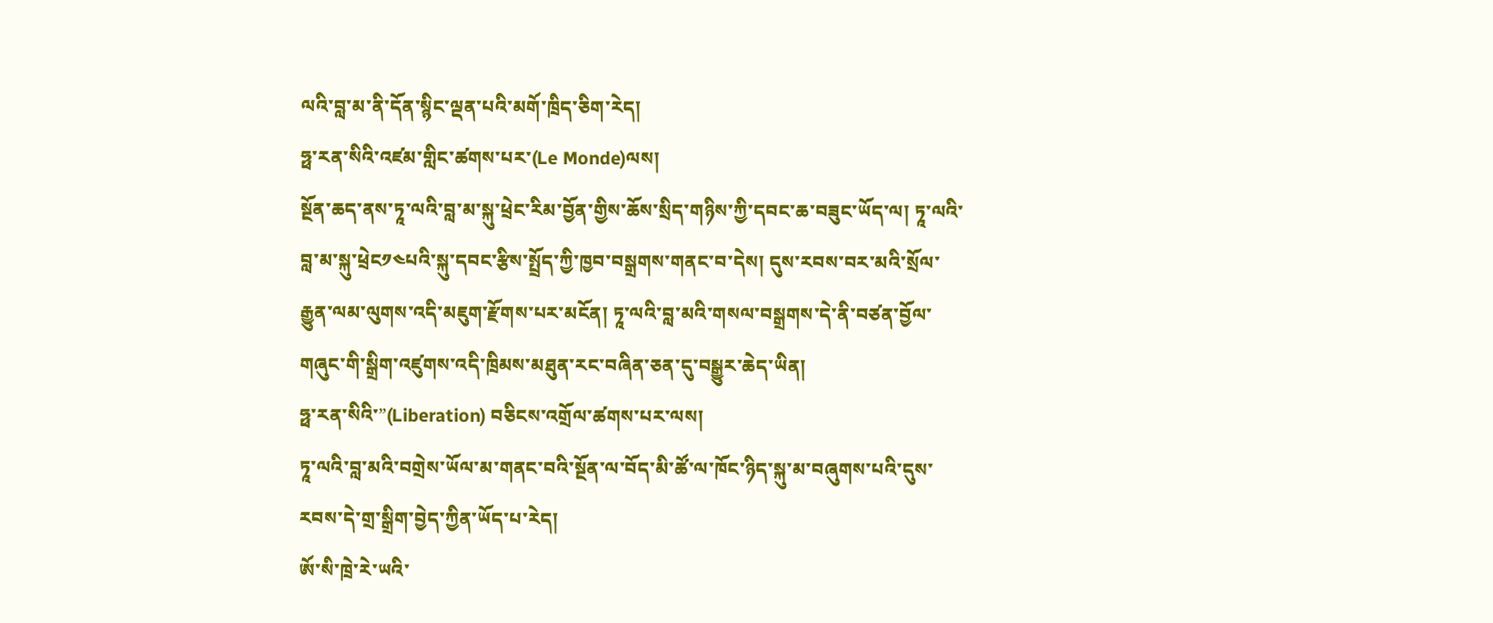ལའི་བླ་མ་ནི་དོན་སྙིང་ལྡན་པའི་མགོ་ཁྲིད་ཅིག་རེད།
ཧྥ་རན་སིའི་འཛམ་གླིང་ཚགས་པར་(Le Monde)ལས།
སྔོན་ཆད་ནས་ཏཱ་ལའི་བླ་མ་སྐུ་ཕྲེང་རིམ་བྱོན་གྱིས་ཆོས་སྲིད་གཉིས་ཀྱི་དབང་ཆ་བཟུང་ཡོད་ལ། ཏཱ་ལའི་བླ་མ་སྐུ་ཕྲེང༡༤པའི་སྐུ་དབང་རྩིས་སྤྲོད་ཀྱི་ཁྱབ་བསྒྲགས་གནང་བ་དེས། དུས་རབས་བར་མའི་སྲོལ་རྒྱུན་ལམ་ལུགས་འདི་མཇུག་རྫོགས་པར་མངོན། ཏཱ་ལའི་བླ་མའི་གསལ་བསྒྲགས་དེ་ནི་བཙན་བྱོལ་གཞུང་གི་སྒྲིག་འཛུགས་འདི་ཁྲིམས་མཐུན་རང་བཞིན་ཅན་དུ་བསྒྱུར་ཆེད་ཡིན།
ཧྥ་རན་སིའི་”(Liberation) བཅིངས་འགྲོལ་ཚགས་པར་ལས།
ཏཱ་ལའི་བླ་མའི་བགྲེས་ཡོལ་མ་གནང་བའི་སྔོན་ལ་བོད་མི་ཚོ་ལ་ཁོང་ཉིད་སྐུ་མ་བཞུགས་པའི་དུས་རབས་དེ་གྲ་སྒྲིག་བྱེད་ཀྱིན་ཡོད་པ་རེད།
ཨོ་སི་ཁྲེ་རེ་ཡའི་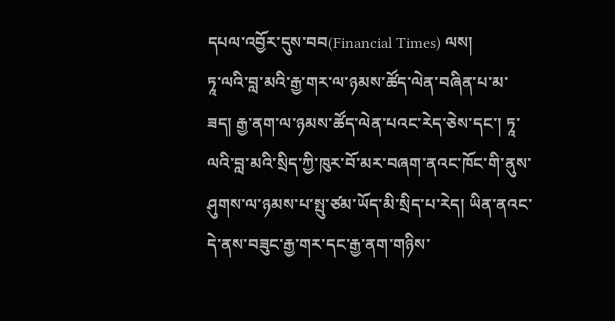དཔལ་འབྱོར་དུས་བབ(Financial Times) ལས།
ཏཱ་ལའི་བླ་མའི་རྒྱ་གར་ལ་ཉམས་ཚོད་ལེན་བཞིན་པ་མ་ཟད། རྒྱ་ནག་ལ་ཉམས་ཚོད་ལེན་པའང་རེད་ཅེས་དང་། ཏཱ་ལའི་བླ་མའི་སྲིད་ཀྱི་ཁུར་བོ་མར་བཞག་ནའང་ཁོང་གི་ནུས་ཤུགས་ལ་ཉམས་པ་སྤུ་ཙམ་ཡོད་མི་སྲིད་པ་རེད། ཡིན་ནའང་དེ་ནས་བཟུང་རྒྱ་གར་དང་རྒྱ་ནག་གཉིས་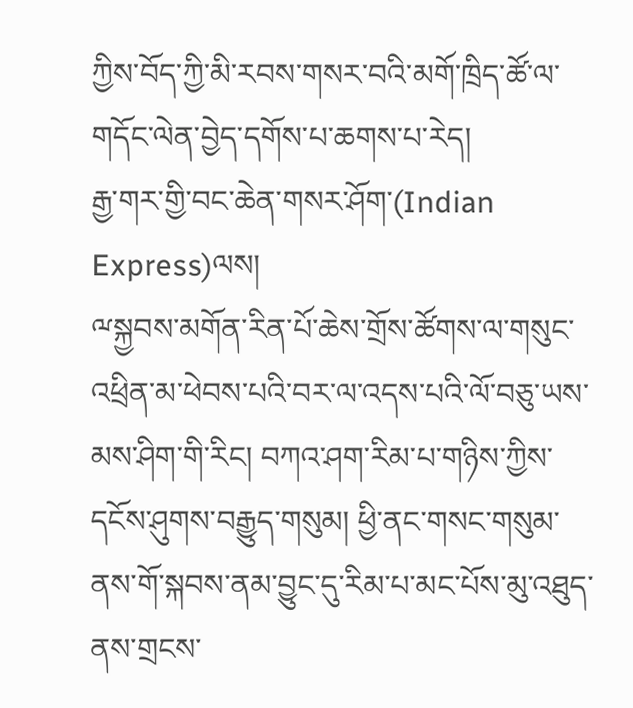ཀྱིས་བོད་ཀྱི་མི་རབས་གསར་བའི་མགོ་ཁྲིད་ཚོ་ལ་གདོང་ལེན་བྱེད་དགོས་པ་ཆགས་པ་རེད།
རྒྱ་གར་གྱི་བང་ཆེན་གསར་ཤོག་(Indian Express)ལས།
ྋསྐྱབས་མགོན་རིན་པོ་ཆེས་གྲོས་ཚོགས་ལ་གསུང་འཕྲིན་མ་ཕེབས་པའི་བར་ལ་འདས་པའི་ལོ་བཅུ་ཡས་མས་ཤིག་གི་རིང། བཀའ་ཤག་རིམ་པ་གཉིས་ཀྱིས་དངོས་ཤུགས་བརྒྱུད་གསུམ། ཕྱི་ནང་གསང་གསུམ་ནས་གོ་སྐབས་ནམ་བྱུང་དུ་རིམ་པ་མང་པོས་མུ་འཐུད་ནས་གྲངས་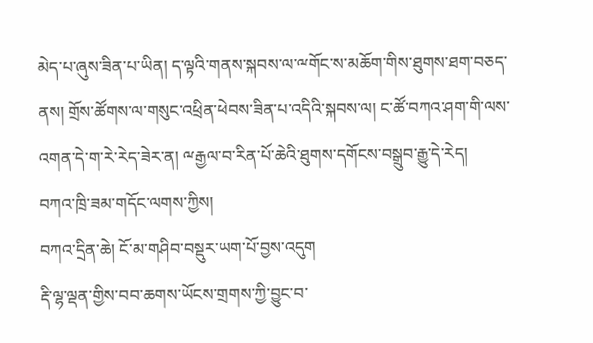མེད་པ་ཞུས་ཟིན་པ་ཡིན། ད་ལྟའི་གནས་སྐབས་ལ་ྋགོང་ས་མཆོག་གིས་ཐུགས་ཐག་བཅད་ནས། གྲོས་ཚོགས་ལ་གསུང་འཕྲིན་ཕེབས་ཟིན་པ་འདིའི་སྐབས་ལ། ང་ཚོ་བཀའ་ཤག་གི་ལས་འགན་དེ་ག་རེ་རེད་ཟེར་ན། ྋརྒྱལ་བ་རིན་པོ་ཆེའི་ཐུགས་དགོངས་བསྒྲུབ་རྒྱུ་དེ་རེད།
བཀའ་ཁྲི་ཟམ་གདོང་ལགས་ཀྱིས།
བཀའ་དྲིན་ཆེ། ངོ་མ་གཤིབ་བསྡུར་ཡག་པོ་བྱས་འདུག
རྡི་ལྷ་ལྡན་གྱིས་བབ་ཆགས་ཡོངས་གྲགས་ཀྱི་བྱུང་བ་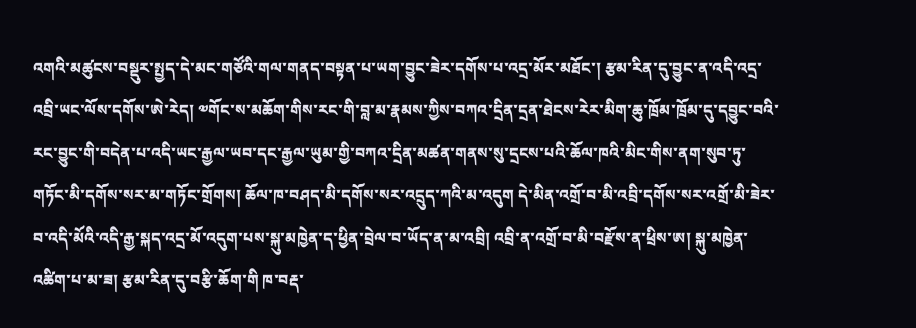འགའི་མཚུངས་བསྡུར་སྤྱད་དེ་མང་གཙོའི་གལ་གནད་བསྟན་པ་ཡག་བྱུང་ཟེར་དགོས་པ་འདྲ་མོར་མཐོང་། རྩམ་རིན་དུ་བྱུང་ན་འདི་འདྲ་འབྲི་ཡང་ལོས་དགོས་ཨེ་རེད། ༧གོང་ས་མཆོག་གིས་རང་གི་བླ་མ་རྣམས་ཀྱིས་བཀའ་དྲིན་དྲན་ཐེངས་རེར་མིག་ཆུ་ཁྲོམ་ཁྲོམ་དུ་དབྱུང་བའི་རང་བྱུང་གི་བདེན་པ་འདི་ཡང་རྒྱལ་ཡབ་དང་རྒྱལ་ཡུམ་གྱི་བཀའ་དྲིན་མཚན་གནས་སུ་དྲངས་པའི་ཆོལ་ཁའི་མིང་གིས་ནག་སུབ་ཏུ་གཏོང་མི་དགོས་སར་མ་གཏོང་གྲོགས། ཆོལ་ཁ་བཤད་མི་དགོས་སར་འདྲུད་ཀའི་མ་འདུག དེ་མིན་འགྲོ་བ་མི་འབྲི་དགོས་སར་འགྲོ་མི་ཟེར་བ་འདི་མོའི་འདི་རྒྱ་སྐད་འདྲ་མོ་འདུག་པས་སྐུ་མཁྱེན་ད་ཕྱིན་བྲེལ་བ་ཡོད་ན་མ་འབྲི། འབྲི་ན་འགྲོ་བ་མི་བརྫོས་ན་ཕྲིས་ཨ། སྐུ་མཁྱེན་འཚིག་པ་མ་ཟ། རྩམ་རིན་དུ་བརྩི་ཆོག་གི ཁ་བརྡ་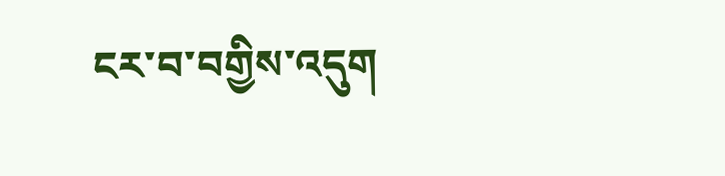ངར་བ་བགྱིས་འདུག